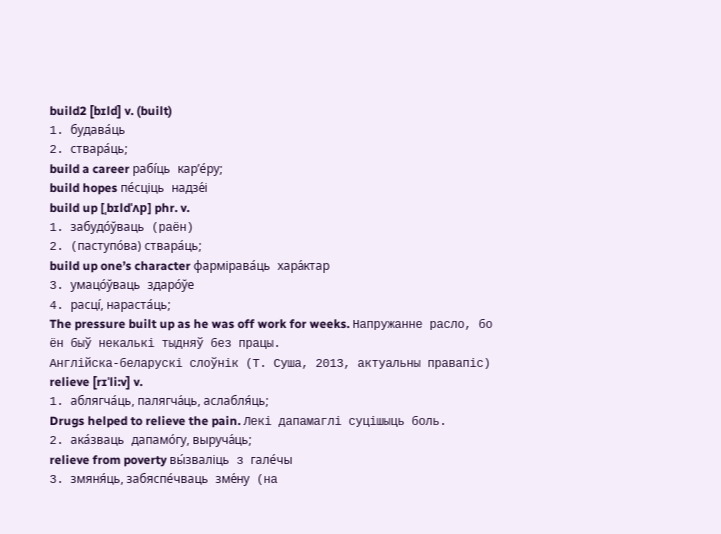build2 [bɪld] v. (built)
1. будава́ць
2. ствара́ць;
build a career рабі́ць кар’е́ру;
build hopes пе́сціць надзе́і
build up [ˌbɪldˈʌp] phr. v.
1. забудо́ўваць (раён)
2. (паступо́ва) ствара́ць;
build up one’s character фармірава́ць хара́ктар
3. умацо́ўваць здаро́ўе
4. расці́, нараста́ць;
The pressure built up as he was off work for weeks. Напружанне расло, бо ён быў некалькі тыдняў без працы.
Англійска-беларускі слоўнік (Т. Суша, 2013, актуальны правапіс)
relieve [rɪˈli:v] v.
1. аблягча́ць, палягча́ць, аслабля́ць;
Drugs helped to relieve the pain. Лекі дапамаглі суцішыць боль.
2. ака́зваць дапамо́гу, выруча́ць;
relieve from poverty вы́зваліць з гале́чы
3. змяня́ць, забяспе́чваць зме́ну (на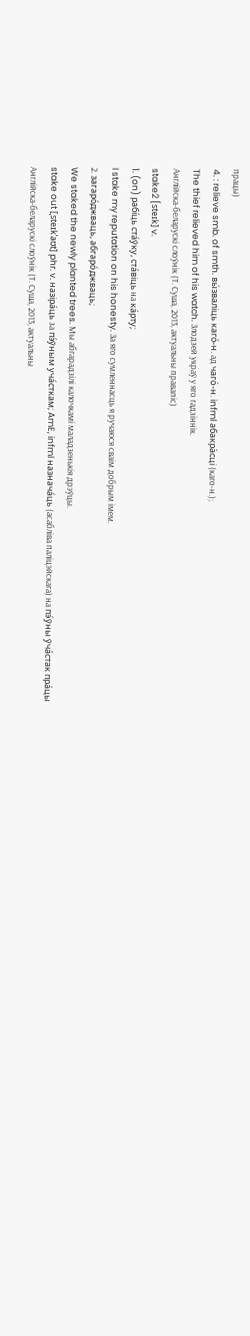працы)
4. : relieve smb. of smth. вы́зваліць каго́-н. ад чаго́-н. infml абакра́сці (каго-н.);
The thief relieved him of his watch. Злодзей украў у яго гадзіннік.
Англійска-беларускі слоўнік (Т. Суша, 2013, актуальны правапіс)
stake2 [steɪk] v.
1. (on) рабі́ць ста́ўку, ста́віць на ка́рту;
I stake my reputation on his honesty. За яго сумленнасць я ручаюся сваім добрым імем.
2. загаро́джваць, абгаро́джваць;
We staked the newly planted trees. Мы абгарадзілі калочкамі маладзенькія дрэўцы.
stake out [ˌsteɪkˈaʊt] phr. v. назіра́ць за пэ́ўным уча́сткам; AmE, infml назнача́ць (асабліва паліцэйскага) на пэ́ўны ўча́стак пра́цы
Англійска-беларускі слоўнік (Т. Суша, 2013, актуальны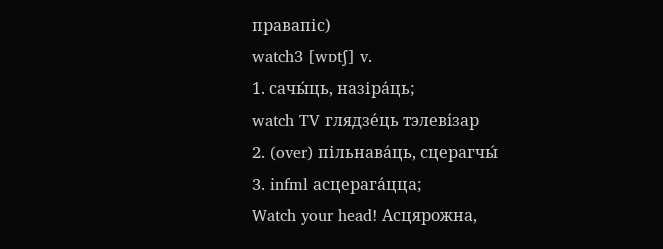правапіс)
watch3 [wɒtʃ] v.
1. сачы́ць, назіра́ць;
watch TV глядзе́ць тэлеві́зар
2. (over) пільнава́ць, сцерагчы́
3. infml асцерага́цца;
Watch your head! Асцярожна,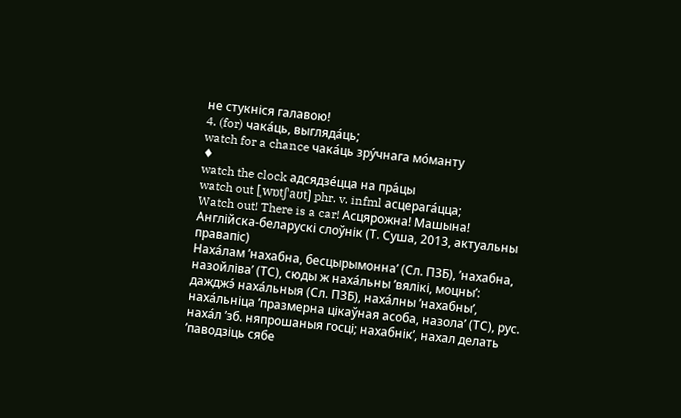не стукніся галавою!
4. (for) чака́ць, выгляда́ць;
watch for a chance чака́ць зру́чнага мо́манту
♦
watch the clock адсядзе́цца на пра́цы
watch out [ˌwɒtʃˈaʊt] phr. v. infml асцерага́цца;
Watch out! There is a car! Асцярожна! Машына!
Англійска-беларускі слоўнік (Т. Суша, 2013, актуальны правапіс)
Наха́лам ’нахабна, бесцырымонна’ (Сл. ПЗБ), ’нахабна, назойліва’ (ТС), сюды ж наха́льны ’вялікі, моцны’: дажджэ́ наха́льныя (Сл. ПЗБ), наха́лны ’нахабны’, наха́льніца ’празмерна цікаўная асоба, назола’ (ТС), рус. наха́л ’зб. няпрошаныя госці; нахабнік’, нахал делать ’паводзіць сябе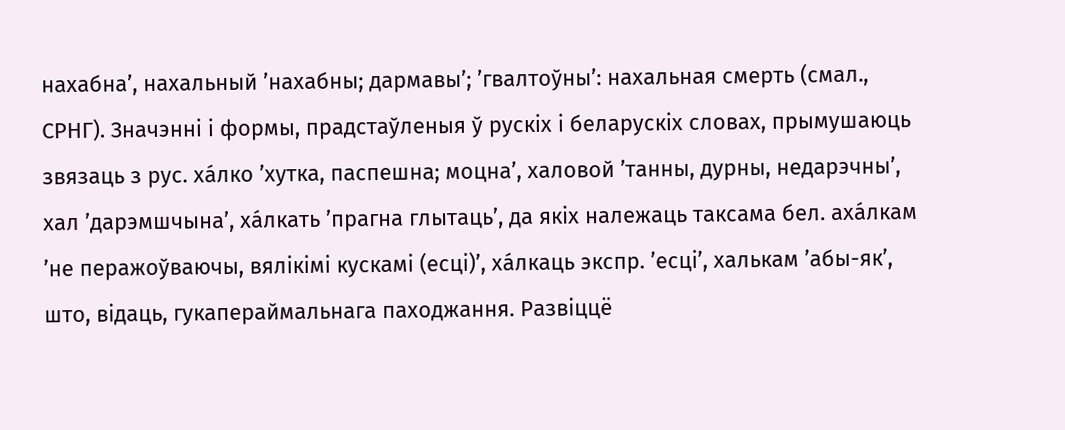нахабна’, нахальный ’нахабны; дармавы’; ’гвалтоўны’: нахальная смерть (смал., СРНГ). Значэнні і формы, прадстаўленыя ў рускіх і беларускіх словах, прымушаюць звязаць з рус. ха́лко ’хутка, паспешна; моцна’, халовой ’танны, дурны, недарэчны’, хал ’дарэмшчына’, ха́лкать ’прагна глытаць’, да якіх належаць таксама бел. аха́лкам ’не перажоўваючы, вялікімі кускамі (есці)’, ха́лкаць экспр. ’есці’, халькам ’абы-як’, што, відаць, гукапераймальнага паходжання. Развіццё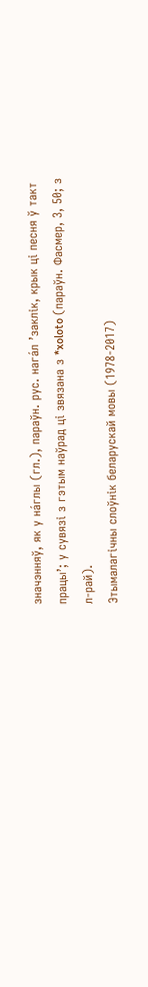значэнняў, як у на́глы (гл.), параўн. рус. нага́л ’заклік, крык ці песня ў такт працы’; у сувязі з гэтым наўрад ці звязана з *xoloto (параўн. Фасмер, 3, 50; з л-рай).
Этымалагічны слоўнік беларускай мовы (1978-2017)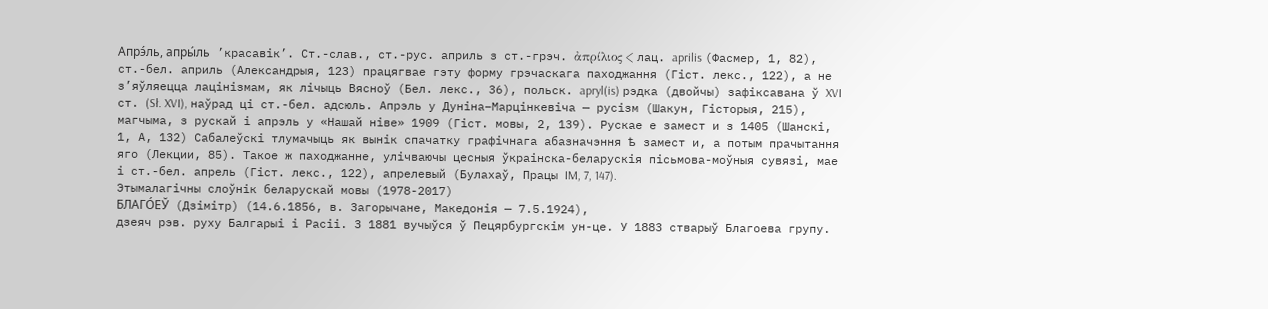Апрэ́ль, апры́ль ’красавік’. Ст.-слав., ст.-рус. априль з ст.-грэч. ἀπρίλιος < лац. aprilis (Фасмер, 1, 82), ст.-бел. априль (Александрыя, 123) працягвае гэту форму грэчаскага паходжання (Гіст. лекс., 122), а не з’яўляецца лацінізмам, як лічыць Вясноў (Бел. лекс., 36), польск. apryl(is) рэдка (двойчы) зафіксавана ў XVI ст. (Sł. XVI), наўрад ці ст.-бел. адсюль. Апрэль у Дуніна–Марцінкевіча — русізм (Шакун, Гісторыя, 215), магчыма, з рускай і апрэль у «Нашай ніве» 1909 (Гіст. мовы, 2, 139). Рускае е замест и з 1405 (Шанскі, 1, А, 132) Сабалеўскі тлумачыць як вынік спачатку графічнага абазначэння ѣ замест и, а потым прачытання яго (Лекции, 85). Такое ж паходжанне, улічваючы цесныя ўкраінска-беларускія пісьмова-моўныя сувязі, мае і ст.-бел. апрель (Гіст. лекс., 122), апрелевый (Булахаў, Працы IM, 7, 147).
Этымалагічны слоўнік беларускай мовы (1978-2017)
БЛАГО́ЕЎ (Дзімітр) (14.6.1856, в. Загорычане, Македонія — 7.5.1924),
дзеяч рэв. руху Балгарыі і Расіі. З 1881 вучыўся ў Пецярбургскім ун-це. У 1883 стварыў Благоева групу.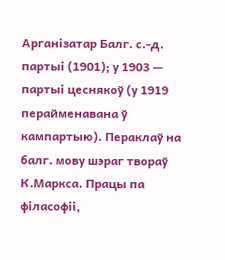Арганізатар Балг. с.-д. партыі (1901); у 1903 — партыі цеснякоў (у 1919 перайменавана ў кампартыю). Пераклаў на балг. мову шэраг твораў К.Маркса. Працы па філасофіі,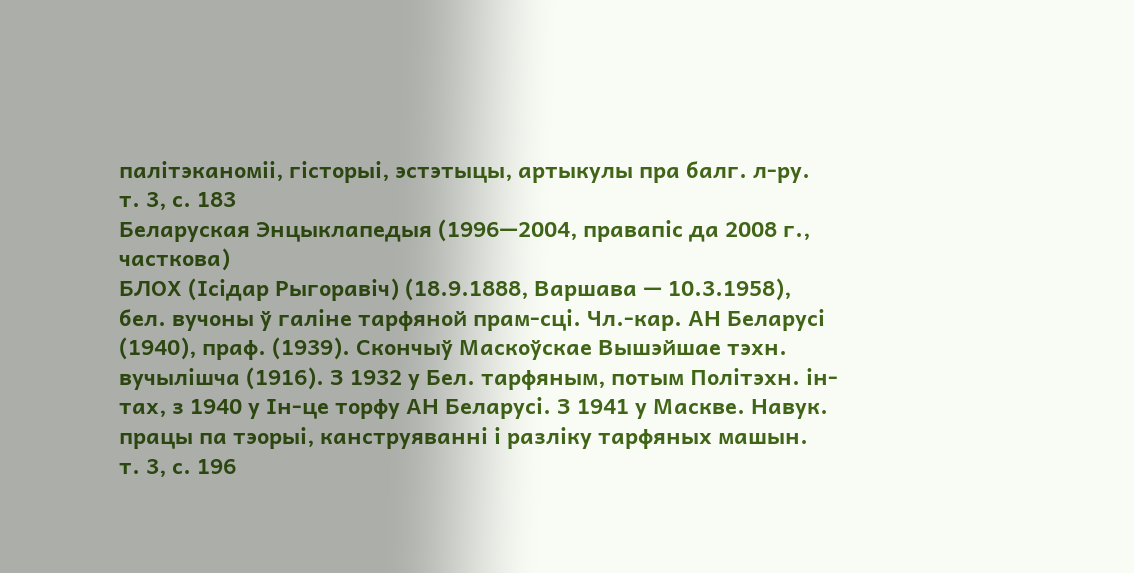палітэканоміі, гісторыі, эстэтыцы, артыкулы пра балг. л-ру.
т. 3, с. 183
Беларуская Энцыклапедыя (1996—2004, правапіс да 2008 г., часткова)
БЛОХ (Ісідар Рыгоравіч) (18.9.1888, Варшава — 10.3.1958),
бел. вучоны ў галіне тарфяной прам-сці. Чл.-кар. АН Беларусі (1940), праф. (1939). Скончыў Маскоўскае Вышэйшае тэхн. вучылішча (1916). З 1932 у Бел. тарфяным, потым Політэхн. ін-тах, з 1940 у Ін-це торфу АН Беларусі. З 1941 у Маскве. Навук. працы па тэорыі, канструяванні і разліку тарфяных машын.
т. 3, с. 196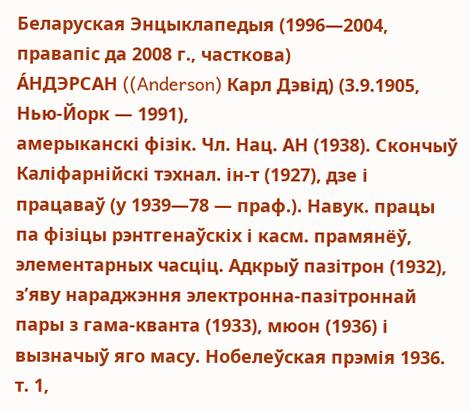Беларуская Энцыклапедыя (1996—2004, правапіс да 2008 г., часткова)
А́НДЭРСАН ((Anderson) Карл Дэвід) (3.9.1905, Нью-Йорк — 1991),
амерыканскі фізік. Чл. Нац. АН (1938). Скончыў Каліфарнійскі тэхнал. ін-т (1927), дзе і працаваў (у 1939—78 — праф.). Навук. працы па фізіцы рэнтгенаўскіх і касм. прамянёў, элементарных часціц. Адкрыў пазітрон (1932), з’яву нараджэння электронна-пазітроннай пары з гама-кванта (1933), мюон (1936) і вызначыў яго масу. Нобелеўская прэмія 1936.
т. 1,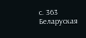с. 363
Беларуская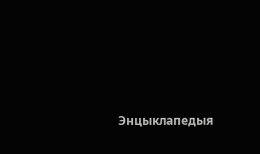Энцыклапедыя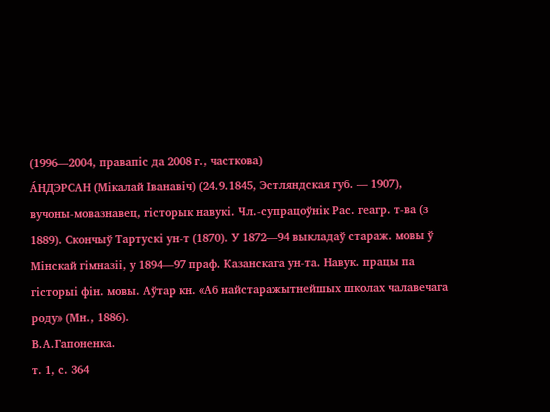(1996—2004, правапіс да 2008 г., часткова)
А́НДЭРСАН (Мікалай Іванавіч) (24.9.1845, Эстляндская губ. — 1907),
вучоны-мовазнавец, гісторык навукі. Чл.-супрацоўнік Рас. геагр. т-ва (з 1889). Скончыў Тартускі ун-т (1870). У 1872—94 выкладаў стараж. мовы ў Мінскай гімназіі, у 1894—97 праф. Казанскага ун-та. Навук. працы па гісторыі фін. мовы. Аўтар кн. «Аб найстаражытнейшых школах чалавечага роду» (Мн., 1886).
В.А.Гапоненка.
т. 1, с. 364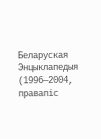Беларуская Энцыклапедыя (1996—2004, правапіс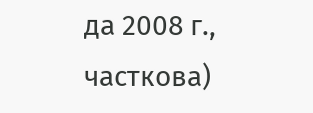да 2008 г., часткова)